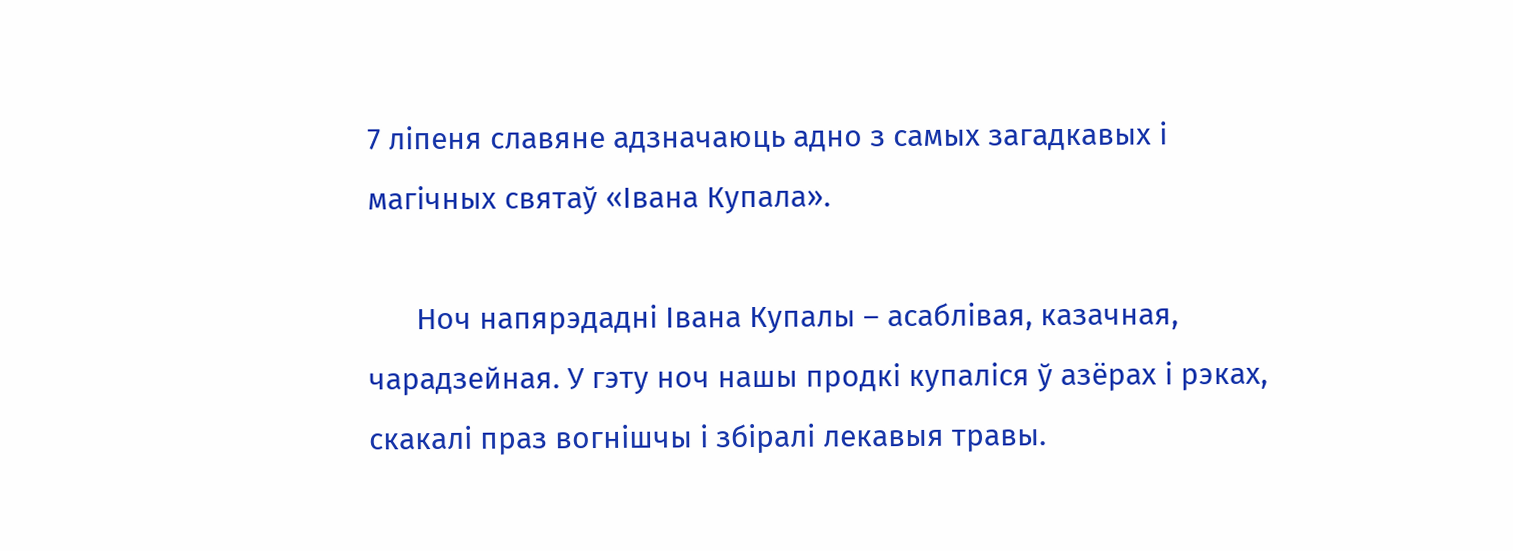7 ліпеня славяне адзначаюць адно з самых загадкавых і магічных святаў «Івана Купала».

      Ноч напярэдадні Івана Купалы – асаблівая, казачная, чарадзейная. У гэту ноч нашы продкі купаліся ў азёрах і рэках, скакалі праз вогнішчы і збіралі лекавыя травы.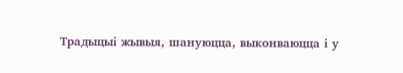Традыцыі жывыя, шануюцца, выконваюцца і у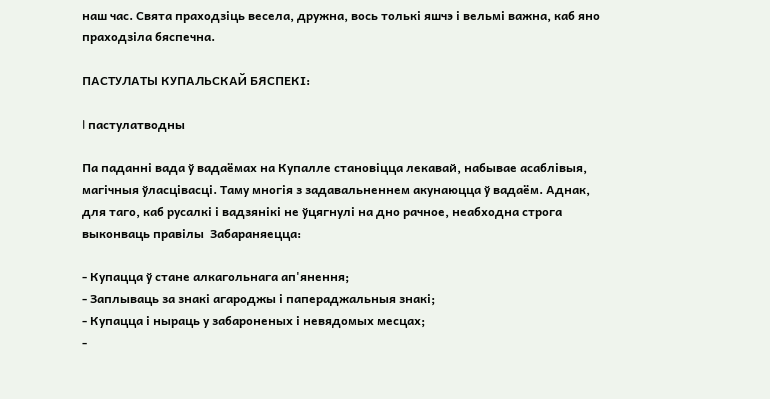наш час. Свята праходзіць весела, дружна, вось толькі яшчэ і вельмі важна, каб яно праходзіла бяспечна.

ПАСТУЛАТЫ КУПАЛЬСКАЙ БЯСПЕКІ:

I пастулатводны

Па паданні вада ў вадаёмах на Купалле становіцца лекавай, набывае асаблівыя, магічныя ўласцівасці. Таму многія з задавальненнем акунаюцца ў вадаём. Аднак, для таго, каб русалкі і вадзянікі не ўцягнулі на дно рачное, неабходна строга выконваць правілы  Забараняецца:

- Купацца ў стане алкагольнага ап'янення;
- Заплываць за знакі агароджы і папераджальныя знакі;
- Купацца і ныраць у забароненых і невядомых месцах;
-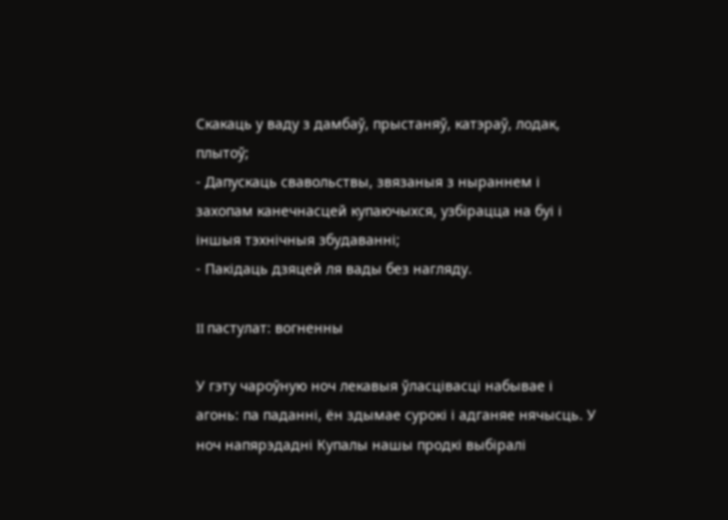Скакаць у ваду з дамбаў, прыстаняў, катэраў, лодак, плытоў;
- Дапускаць свавольствы, звязаныя з ныраннем і захопам канечнасцей купаючыхся, узбірацца на буі і іншыя тэхнічныя збудаванні;
- Пакідаць дзяцей ля вады без нагляду.

II пастулат: вогненны

У гэту чароўную ноч лекавыя ўласцівасці набывае і агонь: па паданні, ён здымае сурокі і адганяе нячысць. У ноч напярэдадні Купалы нашы продкі выбіралі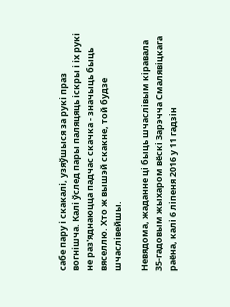сабе пару і скакалі, узяўшыся за рукі праз вогнішча. Калі ўслед пары паляцяць іскры і іх рукі не раз'яднаюцца падчас скачка - значыць быць вяселлю. Хто ж вышэй скакне, той будзе шчаслівейшы.

Невядома, жаданне ці быць шчаслівым кіравала 35-гадовым жыхаром вёскі Зарэчча Смалявіцкага раёна, калі 6 ліпеня 2016 у 11 гадзін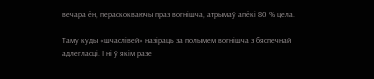вечара ён, пераскокваючы праз вогнішча, атрымаў апёкі 80 % цела.

Таму куды «шчаслівей» назіраць за полымем вогнішча з бяспечнай адлегласці. І ні ў якім разе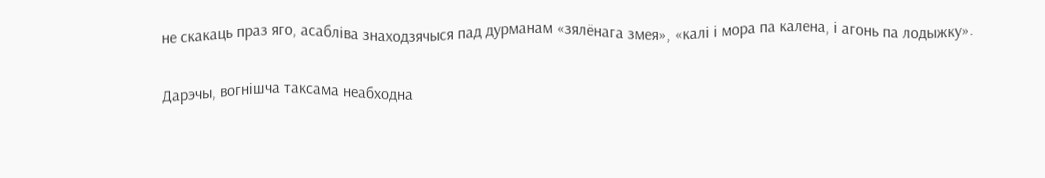не скакаць праз яго, асабліва знаходзячыся пад дурманам «зялёнага змея», «калі і мора па калена, і агонь па лодыжку».

Дарэчы, вогнішча таксама неабходна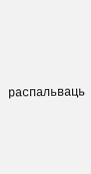распальваць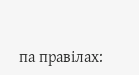па правілах: